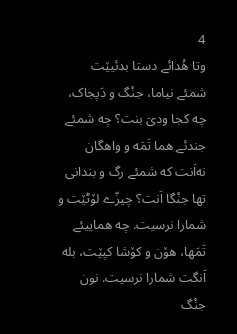4
وتا هُدائے دستا بدئیێت
شمئے نیاما، جنْگ و دَپجاک، چه کجا ودیَ بنت؟ چه شمئے جندئے هما تَمَه و واهگان نه‌اَنت که شمئے رگ و بندانی تها جنْگا اَنت؟ چیزّے لۆٹێت و شمارا نرسیت. چه هماییئے تَمَها، هۆن و کۆشا کپێت، بله اَنگت شمارا نرسیت. نون جنْگ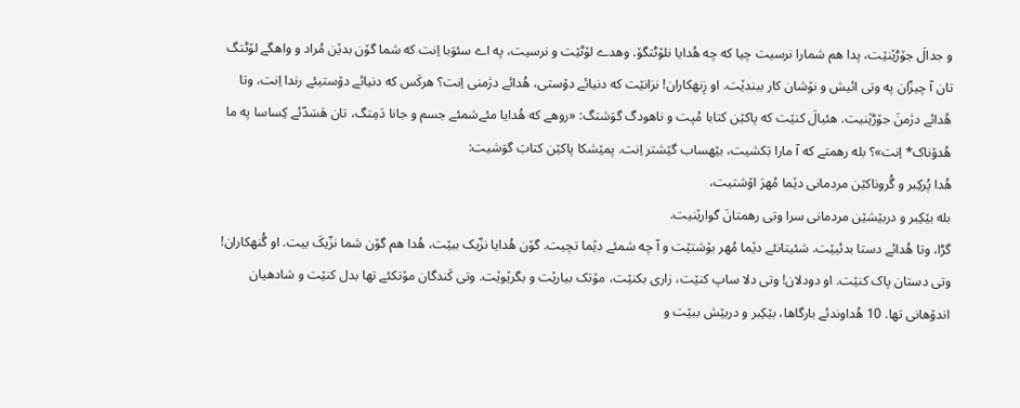و جدالَ جۆڑێنێت، پدا هم شمارا نرسیت چیا که چه هُدایا نلۆٹتگۆ. وهدے لۆٹێت و نرسیت، په اے سئوَبا اِنت که شما گۆن بدێن مُراد و واهگے لۆٹتگ تان آ چیزّان په وتی ائیش و نۆشان کار ببندێت. او زِنهکاران! نزانێت که دنیائے دۆستی، هُدائے دژمنی اِنت؟ هرکَس که دنیائے دۆستیئے رندا اِنت، وتا هُدائے دژمنَ جۆڑێنیت. هئیالَ کنێت که پاکێن کتابا مُپت و ناهودگ گوَشتگ: «روهے که هُدایا مئےشمئے جسم و جانا دَمِتگ، تان هَسَدّئے کِساسا په ما هُدۆناک* اِنت»؟ بله رهمتے که آ مارا بَکشیت، بێهساب گێشتر اِنت. پمێشکا پاکێن کتابَ گوَشیت:
هُدا پُرکِبر و گُروناکێن مردمانی دێما مُهرَ اۆشتیت،
بله بێکِبر و دربێشێن مردمانی سرا وتی رهمتانَ گوارێنیت.
گڑا، وتا هُدائے دستا بدئیێت. شئیتانئے دێما مُهر بۆشتێت و آ چه شمئے دێما تچیت. گۆن هُدایا نزّیک ببێت، هُدا هم گۆن شما نزّیکَ بیت. او گُنهکاران! وتی دستان پاک کنێت. او دودلان! وتی دلا ساپ کنێت، زاری بکنێت، مۆتک بیارێت و بگرێوێت. وتی کَندگان مۆتکئے تها بدل کنێت و شادهیان اندۆهانی تها. 10 هُداوندئے بارگاها، بێکِبر و دربێش ببێت و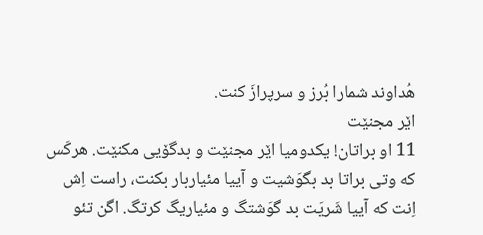هُداوند شمارا بُرز و سرپرازَ کنت.
اێر مجنێت
11 او براتان! یکدومیا اێر مجنێت و بدگۆیی مکنێت. هرکَس که وتی براتا بد بگوَشیت و آییا مئیاربار بکنت، راست اِش اِنت که آییا شَریَت بد گوَشتگ و مئیاریگ کرتگ. اگن تئو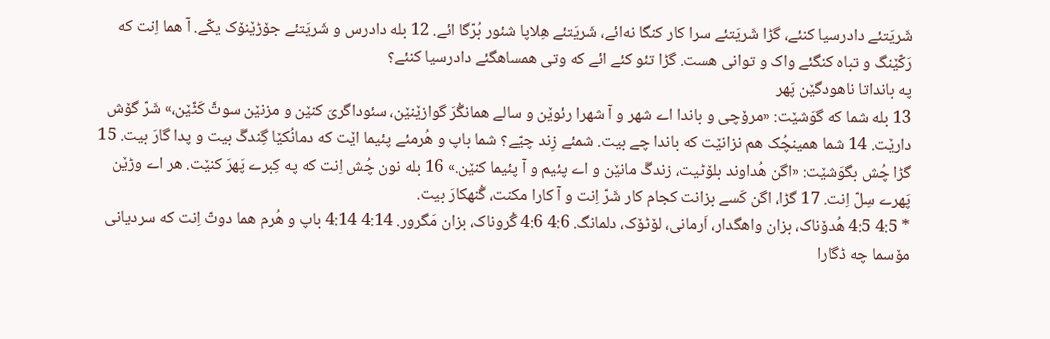شَریَتئے دادرسیا کنئے، گڑا شَریَتئے سرا کار کنگا نه‌ائے، شَریَتئے هِلاپا شئور بُرّگا ائے. 12 بله دادرس و شَریَتئے جۆڑێنۆک یکّے. آ هما اِنت که رَکّێنگ و تباه کنگئے واک و توانی هست. گڑا تئو کئے ائے که وتی همساهگئے دادرسیا کنئے؟
په بانداتا ناهودگێن پَهر
13 بله شما که گوَشێت: «مرۆچی و باندا اے شهر و آ شهرا رئوێن و سالے همانگُرَ گوازێنێن، سئوداگریَ کنێن و مزنێن سوتَّ کَٹّێن،» شَرّ گۆش دارێت. 14 شما همینچُک هم نزانێت که باندا چے بیت. شمئے زِند چیّے؟ شما باپ و هُرمئے پئیما اێت که دمانُکێا گِندگَ بیت و پدا گارَ بیت. 15 گڑا چُش بگوَشێت: «اگن هُداوند بلۆٹیت، زندگَ مانێن و اے پئیم و آ پئیما کنێن.» 16 بله نون چُش اِنت که په کِبرے پَهرَ کنێت. هر اے وڑێن پَهرے سِلّ اِنت. 17 گڑا، اگن کَسے بزانت کجام کار شَرّ اِنت و آ کارا مکنت، گُنهکارَ بیت.
* 4:5 4:5 هُدۆناک، بزان واهگدار، اَرمانی، لۆٹۆک، دلمانگ. 4:6 4:6 گُروناک، بزان مَگرور. 4:14 4:14 باپ و هُرم هما دوتّ اِنت که سردیانی مۆسما چه ڈگارا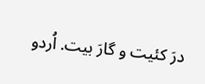درَ کئیت و گارَ بیت. اُردو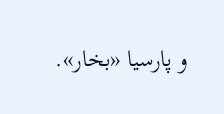و پارسیا «بخار».